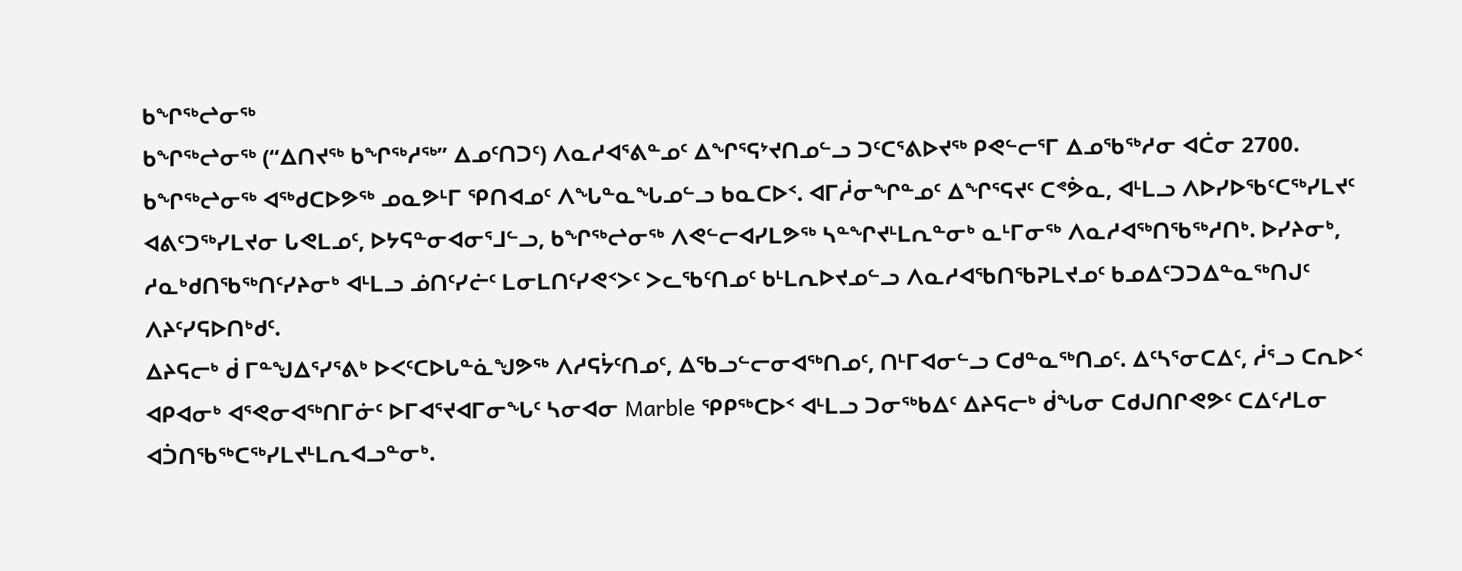ᑲᖏᖅᖠᓂᖅ
ᑲᖏᖅᖠᓂᖅ (“ᐃᑎᔪᖅ ᑲᖏᖅᓱᖅ” ᐃᓄᑦᑎᑐᑦ) ᐱᓇᓱᐊᕐᕕᓐᓄᑦ ᐃᖏᕐᕋᔾᔪᑎᓄᓪᓗ ᑐᑦᑕᕐᕕᐅᔪᖅ ᑭᕙᓪᓕᕐᒥ ᐃᓄᖃᖅᓱᓂ ᐊᑖᓂ 2700. ᑲᖏᖅᖠᓂᖅ ᐊᖅᑯᑕᐅᕗᖅ ᓄᓇᕗᒻᒥ ᕿᑎᐊᓄᑦ ᐱᖓᓐᓇᖓᓄᓪᓗ ᑲᓇᑕᐅᑉ. ᐊᒥᓲᓂᖏᓐᓄᑦ ᐃᖏᕐᕋᔪᑦ ᑕᕝᕘᓇ, ᐊᒻᒪᓗ ᐱᐅᓯᐅᖃᑦᑕᖅᓯᒪᔪᑦ ᐊᕕᑦᑐᖅᓯᒪᔪᓂ ᒐᕙᒪᓄᑦ, ᐅᔭᕋᓐᓂᐊᓂᕐᒧᓪᓗ, ᑲᖏᖅᖠᓂᖅ ᐱᕙᓪᓕᐊᓯᒪᕗᖅ ᓴᓐᖏᔪᒻᒪᕆᓐᓂᒃ ᓇᒻᒥᓂᖅ ᐱᓇᓱᐊᖅᑎᖃᖅᓱᑎᒃ. ᐅᓯᔨᓂᒃ, ᓱᓇᒃᑯᑎᖃᖅᑎᑦᓯᔨᓂᒃ ᐊᒻᒪᓗ ᓅᑎᑦᓯᓖᑦ ᒪᓂᒪᑎᑦᓯᕙᑉᐳᑦ ᐳᓚᖃᑦᑎᓄᑦ ᑲᒻᒪᕆᐅᔪᓄᓪᓗ ᐱᓇᓱᐊᖃᑎᖃᕈᒪᔪᓄᑦ ᑲᓄᐃᑦᑐᑐᐃᓐᓇᖅᑎᒍᑦ ᐱᔨᑦᓯᕋᐅᑎᒃᑯᑦ.
ᐃᔨᕋᓕᒃ ᑰ ᒥᓐᖑᐃᕐᓯᕐᕕᒃ ᐅᐸᑦᑕᐅᒐᓐᓈᖑᕗᖅ ᐱᓱᕋᔮᑦᑎᓄᑦ, ᐃᖃᓗᓪᓕᓂᐊᖅᑎᓄᑦ, ᑎᒻᒥᐊᓂᓪᓗ ᑕᑯᓐᓇᖅᑎᓄᑦ. ᐃᑦᓴᕐᓂᑕᐃᑦ, ᓲᕐᓗ ᑕᕆᐅᑉ ᐊᑭᐊᓂᒃ ᐊᕐᕙᓂᐊᖅᑎᒥᓃᑦ ᐅᒥᐊᕐᔪᐊᒥᓂᖓᑦ ᓴᓂᐊᓂ Marble ᕿᑭᖅᑕᐅᑉ ᐊᒻᒪᓗ ᑐᓂᖅᑲᐃᑦ ᐃᔨᕋᓕᒃ ᑰᖓᓂ ᑕᑯᒍᑎᒋᕙᕗᑦ ᑕᐃᑦᓱᒪᓂ ᐊᑑᑎᖃᖅᑕᖅᓯᒪᔪᒻᒪᕆᐊᓗᓐᓂᒃ.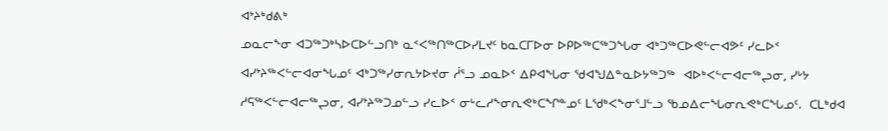ᐊᔾᔨᒃᑯᕕᒃ
ᓄᓇᓕᖕᓂ ᐊᑐᖅᑐᒃᓴᐅᑕᐅᓪᓗᑎᒃ ᓇᑉᐸᖅᑎᖅᑕᐅᓯᒪᔪᑦ ᑲᓇᑕᒥᐅᓂ ᐅᑭᐅᖅᑕᖅᑐᖓᓂ ᐊᒃᑐᖅᑕᐅᕙᓪᓕᐊᕗᑦ ᓯᓚᐅᑉ ᐊᓯᔾᔨᖅᐸᓪᓕᐊᓂᖓᓄᑦ ᐊᒃᑐᖅᓯᓂᕆᔭᐅᔪᓂ ᓲᕐᓗ ᓄᓇᐅᑉ ᐃᑭᐊᖓᓂ ᖁᐊᖑᐃᓐᓇᐅᔭᖅᑐᖅ  ᐊᐅᒃᐸᓪᓕᐊᓕᖅᖢᓂ, ᓯᒡᔭ ᓱᕋᖅᐸᓪᓕᐊᓕᖅᖢᓂ, ᐊᓯᔾᔨᖅᑐᓄᓪᓗ ᓯᓚᐅᑉ ᓂᒡᓚᓱᖕᓂᕆᕙᒃᑕᖏᓐᓄᑦ ᒪᖁᒃᐸᖕᓂᕐᒧᓪᓗ ᖃᓄᐃᓕᖓᓂᕆᕙᒃᑕᖓᓄᑦ.  ᑕᒪᒃᑯᐊ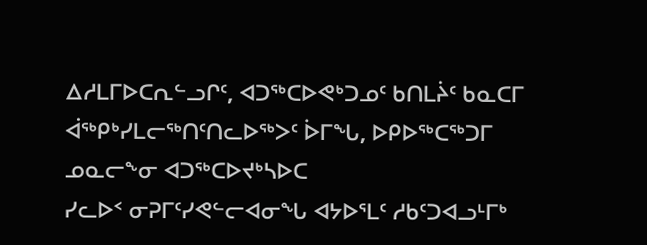ᐃᓱᒪᒥᐅᑕᕆᓪᓗᒋᑦ, ᐊᑐᖅᑕᐅᕙᒃᑐᓄᑦ ᑲᑎᒪᔩᑦ ᑲᓇᑕᒥ ᐋᖅᑭᒃᓯᒪᓕᖅᑎᑦᑎᓚᐅᖅᐳᑦ ᐆᒥᖓ, ᐅᑭᐅᖅᑕᖅᑐᒥ ᓄᓇᓕᖕᓂ ᐊᑐᖅᑕᐅᔪᒃᓴᐅᑕ
ᓯᓚᐅᑉ ᓂᕈᒥᑦᓯᕙᓪᓕᐊᓂᖓ ᐊᔭᐅᕐᒪᑦ ᓱᑲᑦᑐᐊᓗᒻᒥᒃ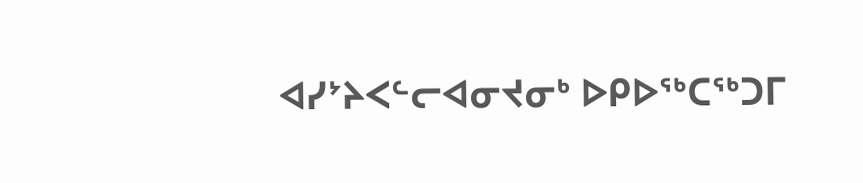ᐊᓯᔾᔨᐸᓪᓕᐊᓂᔪᓂᒃ ᐅᑭᐅᖅᑕᖅᑐᒥ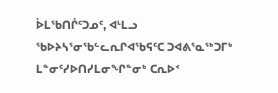ᐆᒪᖃᑎᒌᑦᑐᓄᑦ, ᐊᒻᒪᓗ ᖃᐅᔨᓴᕐᓂᖃᓪᓚᕆᒋᐊᖃᕋᑦᑕ ᑐᐊᕕᕐᓇᖅᑐᒥᒃ ᒪᓐᓂᑦᓯᐅᑎᓯᒪᓂᖏᓐᓂᒃ ᑕᕆᐅᑉ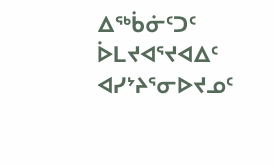ᐃᖅᑳᓃᑦᑐᑦ ᐆᒪᔪᐊᕐᔪᐊᐃᑦ ᐊᓯᔾᔨᕐᓂᐅᔪᓄᑦ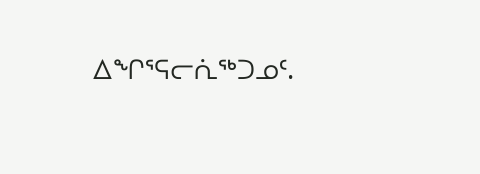ᐃᖏᕐᕋᓕᕇᖅᑐᓄᑦ.